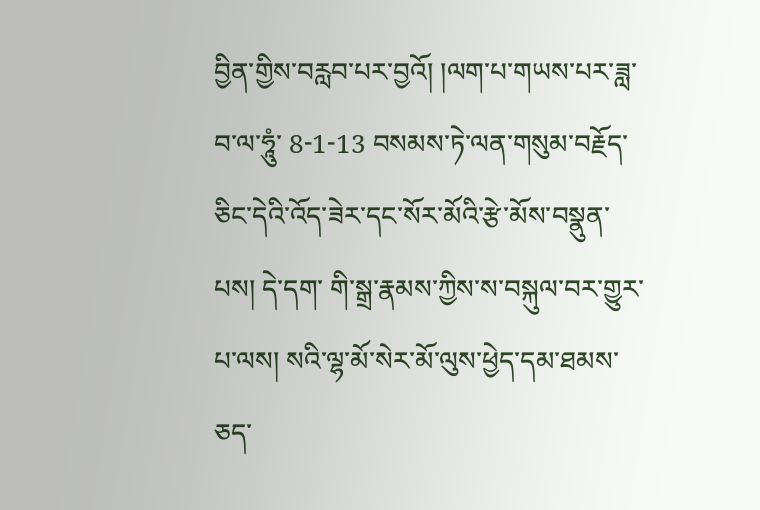བྱིན་གྱིས་བརླབ་པར་བྱའོ། །ལག་པ་གཡས་པར་ཟླ་བ་ལ་ཧཱུཾ་ 8-1-13 བསམས་ཏེ་ལན་གསུམ་བརྗོད་ཅིང་དེའི་འོད་ཟེར་དང་སོར་མོའི་རྩེ་མོས་བསྣུན་པས། དེ་དག་ གི་སྒྲ་རྣམས་ཀྱིས་ས་བསྐུལ་བར་གྱུར་པ་ལས། སའི་ལྷ་མོ་སེར་མོ་ལུས་ཕྱེད་དམ་ཐམས་ཅད་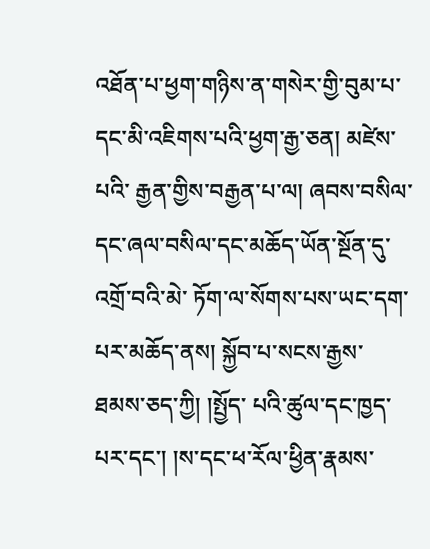འཐོན་པ་ཕྱག་གཉིས་ན་གསེར་གྱི་བུམ་པ་དང་མི་འཇིགས་པའི་ཕྱག་རྒྱ་ཅན། མཛེས་པའི་ རྒྱན་གྱིས་བརྒྱན་པ་ལ། ཞབས་བསིལ་དང་ཞལ་བསིལ་དང་མཆོད་ཡོན་སྔོན་དུ་འགྲོ་བའི་མེ་ ཏོག་ལ་སོགས་པས་ཡང་དག་པར་མཆོད་ནས། སྐྱོབ་པ་སངས་རྒྱས་ཐམས་ཅད་ཀྱི། །སྤྱོད་ པའི་ཚུལ་དང་ཁྱད་པར་དང་། །ས་དང་ཕ་རོལ་ཕྱིན་རྣམས་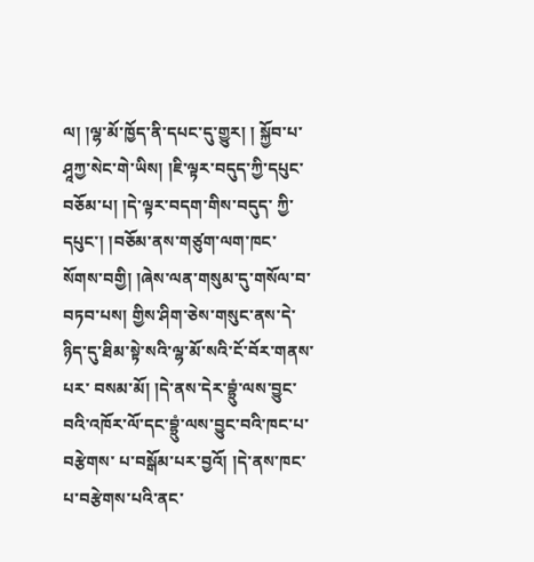ལ། །ལྷ་མོ་ཁྱོད་ནི་དཔང་དུ་གྱུར། ། སྐྱོབ་པ་ཤཱཀྱ་སེང་གེ་ཡིས། །ཇི་ལྟར་བདུད་ཀྱི་དཔུང་བཅོམ་པ། །དེ་ལྟར་བདག་གིས་བདུད་ ཀྱི་དཔུང་། །བཅོམ་ནས་གཙུག་ལག་ཁང་སོགས་བགྱི། །ཞེས་ལན་གསུམ་དུ་གསོལ་བ་ བཏབ་པས། གྱིས་ཤིག་ཅེས་གསུང་ནས་དེ་ཉིད་དུ་ཐིམ་སྟེ་སའི་ལྷ་མོ་སའི་ངོ་བོར་གནས་པར་ བསམ་མོ། །དེ་ནས་དེར་བྷྲུཾ་ལས་བྱུང་བའི་འཁོར་ལོ་དང་བྷྲུཾ་ལས་བྱུང་བའི་ཁང་པ་བརྩེགས་ པ་བསྒོམ་པར་བྱའོ། །དེ་ནས་ཁང་པ་བརྩེགས་པའི་ནང་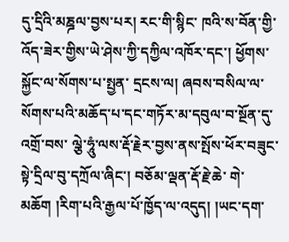དུ་དྲིའི་མཎྜལ་བྱས་པར། རང་གི་སྙིང་ ཁའི་ས་བོན་གྱི་འོད་ཟེར་གྱིས་ཡེ་ཤེས་ཀྱི་དཀྱིལ་འཁོར་དང་། ཕྱོགས་སྐྱོང་ལ་སོགས་པ་སྤྱན་ དྲངས་ལ། ཞབས་བསིལ་ལ་སོགས་པའི་མཆོད་པ་དང་གཏོར་མ་དབུལ་བ་སྔོན་དུ་འགྲོ་བས་ ལྕེ་ཧཱུཾ་ལས་རྡོ་རྗེར་བྱས་ནས་སྤོས་ཕོར་བཟུང་སྟེ་དྲིལ་བུ་དཀྲོལ་ཞིང་། བཅོམ་ལྡན་རྡོ་རྗེ་ཆེ་ གེ་མཆོག །རིག་པའི་རྒྱལ་པོ་ཁྱོད་ལ་འདུད། །ཡང་དག་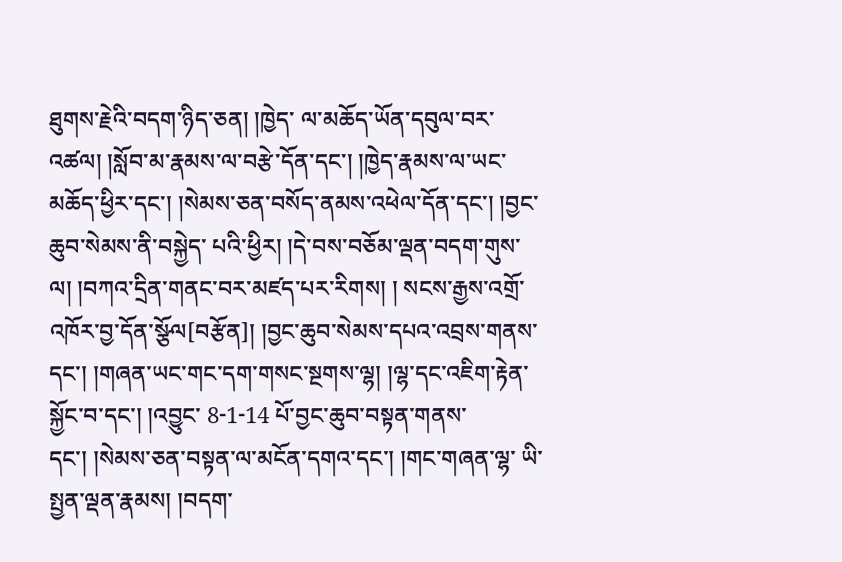ཐུགས་རྗེའི་བདག་ཉིད་ཅན། །ཁྱེད་ ལ་མཆོད་ཡོན་དབུལ་བར་འཚལ། །སློབ་མ་རྣམས་ལ་བརྩེ་དོན་དང་། །ཁྱེད་རྣམས་ལ་ཡང་ མཆོད་ཕྱིར་དང་། །སེམས་ཅན་བསོད་ནམས་འཕེལ་དོན་དང་། །བྱང་ཆུབ་སེམས་ནི་བསྐྱེད་ པའི་ཕྱིར། །དེ་བས་བཅོམ་ལྡན་བདག་གུས་ལ། །བཀའ་དྲིན་གནང་བར་མཛད་པར་རིགས། ། སངས་རྒྱས་འགྲོ་འཁོར་བྱ་དོན་སྩོལ[བརྩོན]། །བྱང་ཆུབ་སེམས་དཔའ་འབྲས་གནས་ དང་། །གཞན་ཡང་གང་དག་གསང་སྔགས་ལྷ། །ལྷ་དང་འཇིག་རྟེན་སྐྱོང་བ་དང་། །འབྱུང་ 8-1-14 པོ་བྱང་ཆུབ་བསྟན་གནས་དང་། །སེམས་ཅན་བསྟན་ལ་མངོན་དགའ་དང་། །གང་གཞན་ལྷ་ ཡི་སྤྱན་ལྡན་རྣམས། །བདག་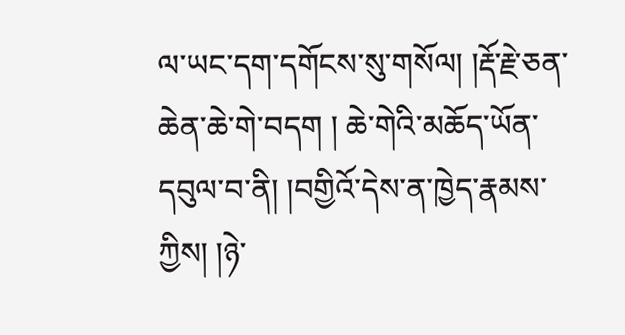ལ་ཡང་དག་དགོངས་སུ་གསོལ། །རྡོ་རྗེ་ཅན་ཆེན་ཆེ་གེ་བདག ། ཆེ་གེའི་མཆོད་ཡོན་དབུལ་བ་ནི། །བགྱིའོ་དེས་ན་ཁྱེད་རྣམས་ཀྱིས། །ཉེ་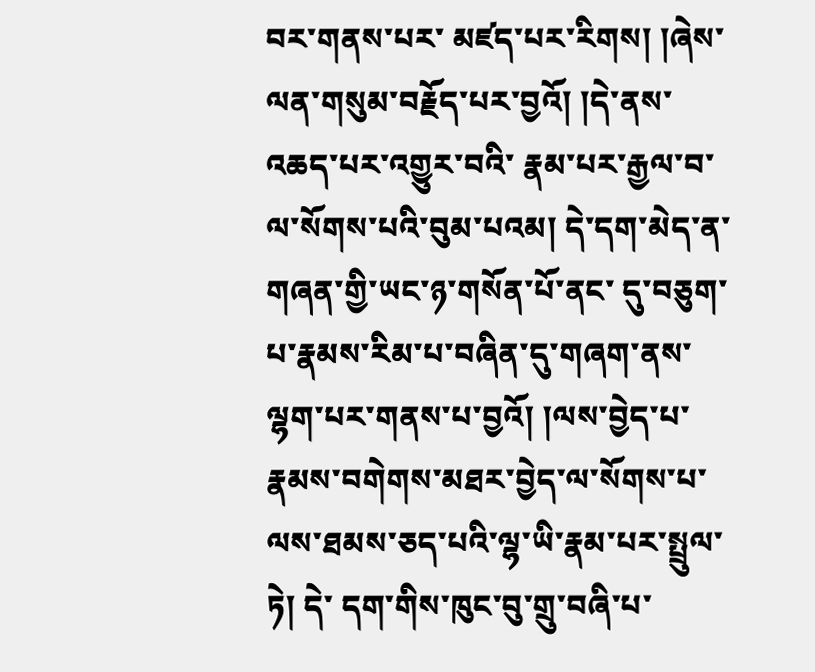བར་གནས་པར་ མཛད་པར་རིགས། །ཞེས་ལན་གསུམ་བརྗོད་པར་བྱའོ། །དེ་ནས་འཆད་པར་འགྱུར་བའི་ རྣམ་པར་རྒྱལ་བ་ལ་སོགས་པའི་བུམ་པའམ། དེ་དག་མེད་ན་གཞན་གྱི་ཡང་ཉ་གསོན་པོ་ནང་ དུ་བཅུག་པ་རྣམས་རིམ་པ་བཞིན་དུ་གཞག་ནས་ལྷག་པར་གནས་པ་བྱའོ། །ལས་བྱེད་པ་ རྣམས་བགེགས་མཐར་བྱེད་ལ་སོགས་པ་ལས་ཐམས་ཅད་པའི་ལྷ་ཡི་རྣམ་པར་སྤྲུལ་ཏེ། དེ་ དག་གིས་ཁུང་བུ་གྲུ་བཞི་པ་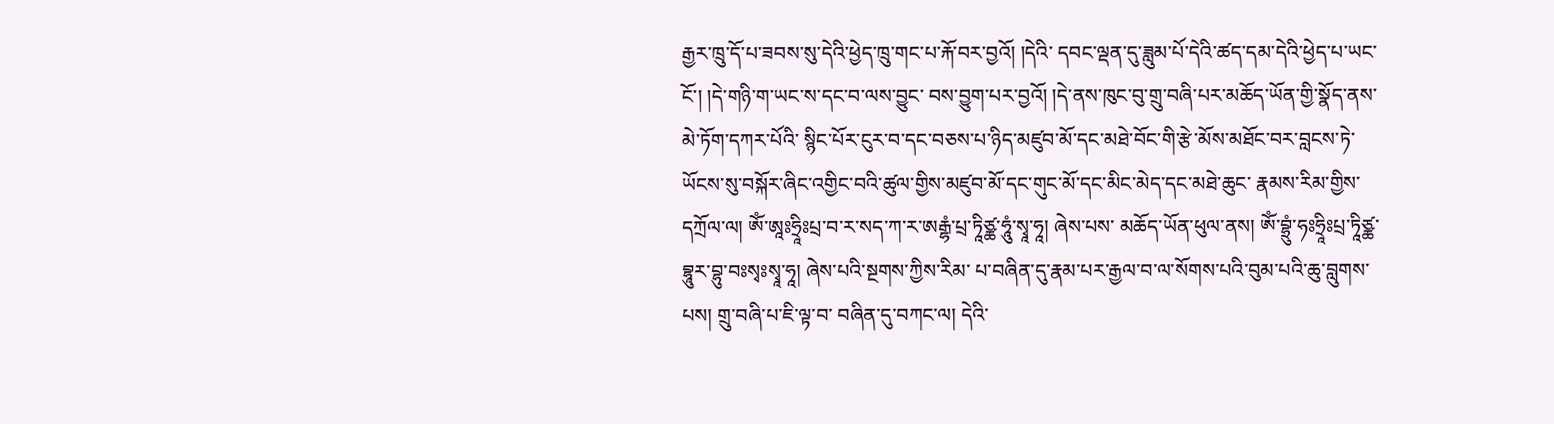རྒྱར་ཁྲུ་དོ་པ་ཟབས་སུ་དེའི་ཕྱེད་ཁྲུ་གང་པ་རྐོ་བར་བྱའོ། །དེའི་ དབང་ལྡན་དུ་ཟླུམ་པོ་དེའི་ཚད་དམ་དེའི་ཕྱེད་པ་ཡང་ངོ་། །དེ་གཉི་ག་ཡང་ས་དང་བ་ལས་བྱུང་ བས་བྱུག་པར་བྱའོ། །དེ་ནས་ཁུང་བུ་གྲུ་བཞི་པར་མཆོད་ཡོན་གྱི་སྣོད་ནས་མེ་ཏོག་དཀར་པོའི་ སྙིང་པོར་ངུར་བ་དང་བཅས་པ་ཉིད་མཛུབ་མོ་དང་མཐེ་བོང་གི་རྩེ་མོས་མཐོང་བར་བླངས་ཏེ་ ཡོངས་སུ་བསྐོར་ཞིང་འགྱིང་བའི་ཚུལ་གྱིས་མཛུབ་མོ་དང་གུང་མོ་དང་མིང་མེད་དང་མཐེ་ཆུང་ རྣམས་རིམ་གྱིས་དཀྲོལ་ལ། ༀ་ཨཱཿཧྲཱིཿཔྲ་བ་ར་སད་ཀ་ར་ཨརྒྷཾ་པྲ་ཏཱིཙྪ་ཧཱུཾ་སྭཱ་ཧཱ། ཞེས་པས་ མཆོད་ཡོན་ཕུལ་ནས། ༀ་བྷྲུཾ་ཧཿཧྲཱིཿཔྲ་ཏཱིཙྪ་བྷཱུར་བྷུ་བཿསྭཿསྭཱ་ཧཱ། ཞེས་པའི་སྔགས་ཀྱིས་རིམ་ པ་བཞིན་དུ་རྣམ་པར་རྒྱལ་བ་ལ་སོགས་པའི་བུམ་པའི་ཆུ་བླུགས་པས། གྲུ་བཞི་པ་ཇི་ལྟ་བ་ བཞིན་དུ་བཀང་ལ། དེའི་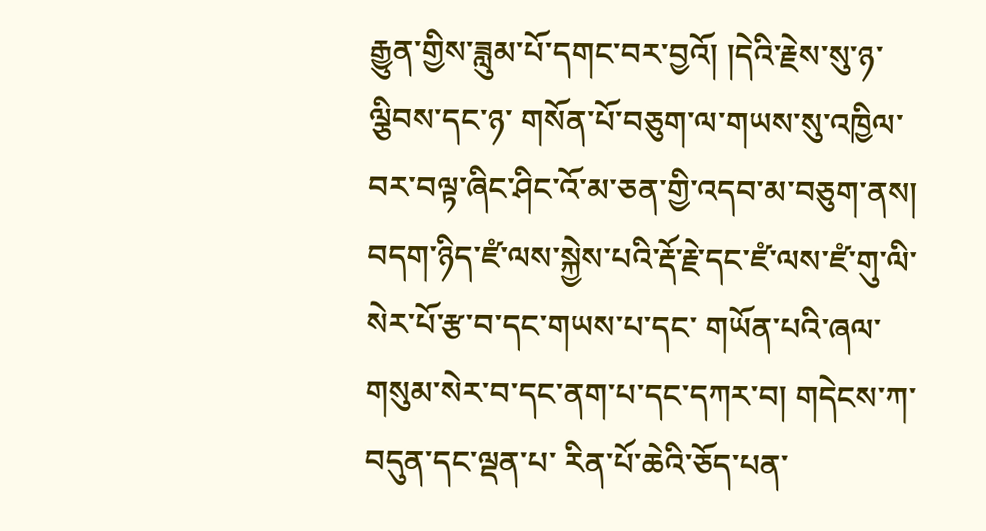རྒྱུན་གྱིས་ཟླུམ་པོ་དགང་བར་བྱའོ། །དེའི་རྗེས་སུ་ཉ་ལྕིབས་དང་ཉ་ གསོན་པོ་བཅུག་ལ་གཡས་སུ་འཁྱིལ་བར་བལྟ་ཞིང་ཤིང་འོ་མ་ཅན་གྱི་འདབ་མ་བཅུག་ནས། བདག་ཉིད་ཛཾ་ལས་སྐྱེས་པའི་རྡོ་རྗེ་དང་ཛཾ་ལས་ཛཾ་གུ་ལི་སེར་པོ་རྩ་བ་དང་གཡས་པ་དང་ གཡོན་པའི་ཞལ་གསུམ་སེར་བ་དང་ནག་པ་དང་དཀར་བ། གདེངས་ཀ་བདུན་དང་ལྡན་པ་ རིན་པོ་ཆེའི་ཅོད་པན་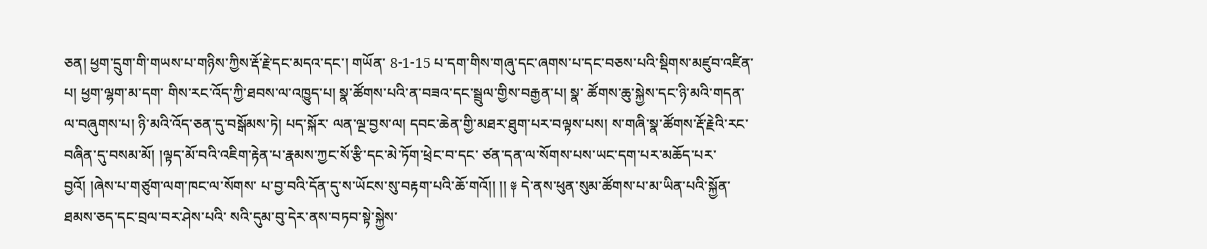ཅན། ཕྱག་དྲུག་གི་གཡས་པ་གཉིས་ཀྱིས་རྡོ་རྗེ་དང་མདའ་དང་། གཡོན་ 8-1-15 པ་དག་གིས་གཞུ་དང་ཞགས་པ་དང་བཅས་པའི་སྡིགས་མཛུབ་འཛིན་པ། ཕྱག་ལྷག་མ་དག་ གིས་རང་འོད་ཀྱི་ཐབས་ལ་འཁྱུད་པ། སྣ་ཚོགས་པའི་ན་བཟའ་དང་སྦྲུལ་གྱིས་བརྒྱན་པ། སྣ་ ཚོགས་ཆུ་སྐྱེས་དང་ཉི་མའི་གདན་ལ་བཞུགས་པ། ཉི་མའི་འོད་ཅན་དུ་བསྒོམས་ཏེ། པད་སྐོར་ ལན་ལྔ་བྱས་ལ། དབང་ཆེན་གྱི་མཐར་ཐུག་པར་བལྟས་པས། ས་གཞི་སྣ་ཚོགས་རྡོ་རྗེའི་རང་ བཞིན་དུ་བསམ་མོ། །ལྟད་མོ་བའི་འཇིག་རྟེན་པ་རྣམས་ཀྱང་སོ་རྩི་དང་མེ་ཏོག་ཕྲེང་བ་དང་ ཙན་དན་ལ་སོགས་པས་ཡང་དག་པར་མཆོད་པར་བྱའོ། །ཞེས་པ་གཙུག་ལག་ཁང་ལ་སོགས་ པ་བྱ་བའི་དོན་དུ་ས་ཡོངས་སུ་བརྟག་པའི་ཆོ་གའོ།། །། ༈ དེ་ནས་ཕུན་སུམ་ཚོགས་པ་མ་ཡིན་པའི་སྐྱོན་ཐམས་ཅད་དང་བྲལ་བར་ཤེས་པའི་ སའི་དུམ་བུ་དེར་ནས་བཏབ་སྟེ་སྐྱེས་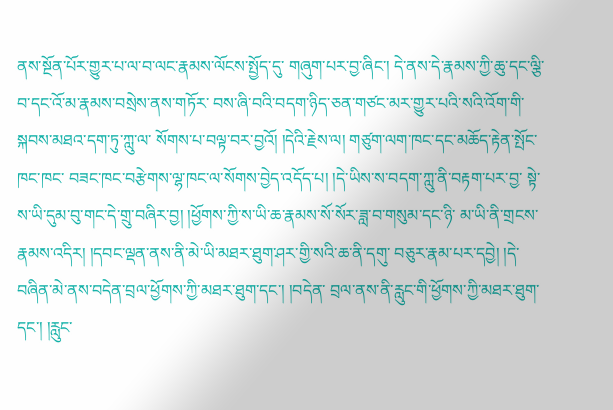ནས་སྔོན་པོར་གྱུར་པ་ལ་བ་ལང་རྣམས་ལོངས་སྤྱོད་དུ་ གཞུག་པར་བྱ་ཞིང་། དེ་ནས་དེ་རྣམས་ཀྱི་ཆུ་དང་ལྕི་བ་དང་འོ་མ་རྣམས་བསྲེས་ནས་གཏོར་ བས་ཞི་བའི་བདག་ཉིད་ཅན་གཙང་མར་གྱུར་པའི་སའི་འོག་གི་སྐབས་མཐའ་དག་ཏུ་ཀླུ་ལ་ སོགས་པ་བལྟ་བར་བྱའོ། །དེའི་རྗེས་ལ། གཙུག་ལག་ཁང་དང་མཆོད་རྟེན་སྤོང་ཁང་ཁང་ བཟང་ཁང་བརྩེགས་ལྷ་ཁང་ལ་སོགས་བྱེད་འདོད་པ། །དེ་ཡིས་ས་བདག་ཀླུ་ནི་བརྟག་པར་བྱ་ སྟེ་ས་ཡི་དུམ་བུ་གང་དེ་གྲུ་བཞིར་བྱ། །ཕྱོགས་ཀྱི་ས་ཡི་ཆ་རྣམས་སོ་སོར་ཟླ་བ་གསུམ་དང་ཉི་ མ་ཡི་ནི་གྲངས་རྣམས་འདིར། །དབང་ལྡན་ནས་ནི་མེ་ཡི་མཐར་ཐུག་ཤར་གྱི་སའི་ཆ་ནི་དགུ་ བཅུར་རྣམ་པར་དབྱེ། །དེ་བཞིན་མེ་ནས་བདེན་བྲལ་ཕྱོགས་ཀྱི་མཐར་ཐུག་དང་། །བདེན་ བྲལ་ནས་ནི་རླུང་གི་ཕྱོགས་ཀྱི་མཐར་ཐུག་དང་། །རླུང་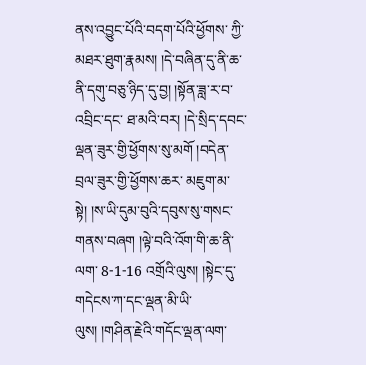ནས་འབྱུང་པོའི་བདག་པོའི་ཕྱོགས་ ཀྱི་མཐར་ཐུག་རྣམས། །དེ་བཞིན་དུ་ནི་ཆ་ནི་དགུ་བཅུ་ཉིད་དུ་བྱ། །སྟོན་ཟླ་ར་བ་འབྲིང་དང་ ཐ་མའི་བར། །དེ་སྲིད་དབང་ལྡན་ཟུར་གྱི་ཕྱོགས་སུ་མགོ །བདེན་བྲལ་ཟུར་གྱི་ཕྱོགས་ཆར་ མཇུག་མ་སྟེ། །ས་ཡི་དུམ་བུའི་དབུས་སུ་གསང་གནས་བཞག །ལྟེ་བའི་འོག་གི་ཆ་ནི་ལག་ 8-1-16 འགྲོའི་ལུས། །སྟེང་དུ་གདེངས་ཀ་དང་ལྡན་མི་ཡི་ལུས། །གཤིན་རྗེའི་གདོང་ལྡན་ལག་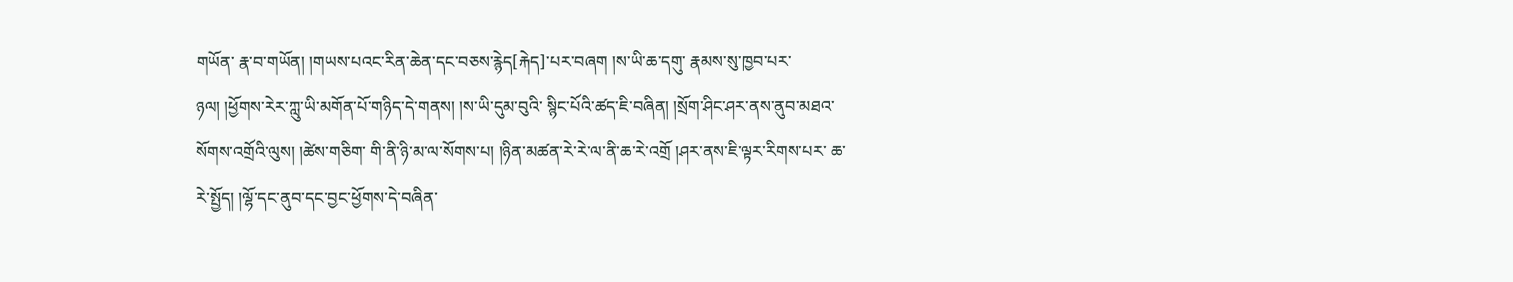གཡོན་ རྣ་བ་གཡོན། །གཡས་པའང་རིན་ཆེན་དང་བཅས་རྙེད[རྐེད]་པར་བཞག །ས་ཡི་ཆ་དགུ་ རྣམས་སུ་ཁྱབ་པར་ཉལ། །ཕྱོགས་རེར་ཀླུ་ཡི་མགོན་པོ་གཉིད་དེ་གནས། །ས་ཡི་དུམ་བུའི་ སྙིང་པོའི་ཚད་ཇི་བཞིན། །སྲོག་ཤིང་ཤར་ནས་ནུབ་མཐའ་སོགས་འགྲོའི་ལུས། །ཚེས་གཅིག་ གི་ནི་ཉི་མ་ལ་སོགས་པ། །ཉིན་མཚན་རེ་རེ་ལ་ནི་ཆ་རེ་འགྲོ །ཤར་ནས་ཇི་ལྟར་རིགས་པར་ ཆ་རེ་སྤྱོད། །ལྷོ་དང་ནུབ་དང་བྱང་ཕྱོགས་དེ་བཞིན་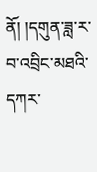ནོ། །དགུན་ཟླ་ར་བ་འབྲིང་མཐའི་དཀར་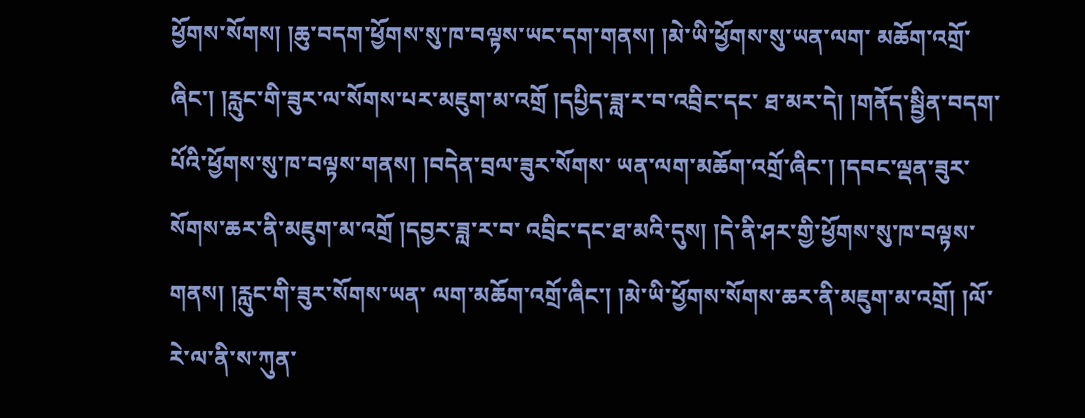ཕྱོགས་སོགས། །ཆུ་བདག་ཕྱོགས་སུ་ཁ་བལྟས་ཡང་དག་གནས། །མེ་ཡི་ཕྱོགས་སུ་ཡན་ལག་ མཆོག་འགྲོ་ཞིང་། །རླུང་གི་ཟུར་ལ་སོགས་པར་མཇུག་མ་འགྲོ །དཔྱིད་ཟླ་ར་བ་འབྲིང་དང་ ཐ་མར་དེ། །གནོད་སྦྱིན་བདག་པོའི་ཕྱོགས་སུ་ཁ་བལྟས་གནས། །བདེན་བྲལ་ཟུར་སོགས་ ཡན་ལག་མཆོག་འགྲོ་ཞིང་། །དབང་ལྡན་ཟུར་སོགས་ཆར་ནི་མཇུག་མ་འགྲོ །དབྱར་ཟླ་ར་བ་ འབྲིང་དང་ཐ་མའི་དུས། །དེ་ནི་ཤར་གྱི་ཕྱོགས་སུ་ཁ་བལྟས་གནས། །རླུང་གི་ཟུར་སོགས་ཡན་ ལག་མཆོག་འགྲོ་ཞིང་། །མེ་ཡི་ཕྱོགས་སོགས་ཆར་ནི་མཇུག་མ་འགྲོ། །ལོ་རེ་ལ་ནི་ས་ཀུན་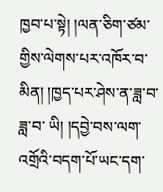ཁྱབ་པ་སྟེ། །ལན་ཅིག་ཙམ་གྱིས་ལེགས་པར་འཁོར་བ་མིན། །ཁྱད་པར་ཤེས་ན་ཟླ་བ་ཟླ་བ་ ཡི། །དབྱེ་བས་ལག་འགྲོའི་བདག་པོ་ཡང་དག་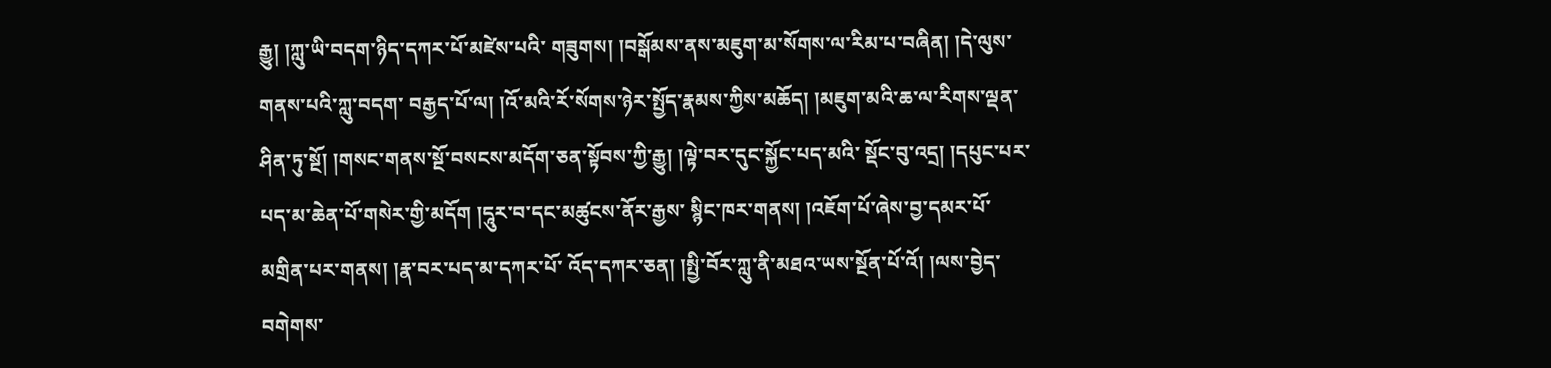རྒྱུ། །ཀླུ་ཡི་བདག་ཉིད་དཀར་པོ་མཛེས་པའི་ གཟུགས། །བསྒོམས་ནས་མཇུག་མ་སོགས་ལ་རིམ་པ་བཞིན། །དེ་ལུས་གནས་པའི་ཀླུ་བདག་ བརྒྱད་པོ་ལ། །འོ་མའི་རོ་སོགས་ཉེར་སྤྱོད་རྣམས་ཀྱིས་མཆོད། །མཇུག་མའི་ཆ་ལ་རིགས་ལྡན་ ཤིན་ཏུ་སྔོ། །གསང་གནས་སྔོ་བསངས་མདོག་ཅན་སྟོབས་ཀྱི་རྒྱུ། །ལྟེ་བར་དུང་སྐྱོང་པད་མའི་ སྡོང་བུ་འདྲ། །དཔུང་པར་པད་མ་ཆེན་པོ་གསེར་གྱི་མདོག །དཱུར་བ་དང་མཚུངས་ནོར་རྒྱས་ སྙིང་ཁར་གནས། །འཇོག་པོ་ཞེས་བྱ་དམར་པོ་མགྲིན་པར་གནས། །རྣ་བར་པད་མ་དཀར་པོ་ འོད་དཀར་ཅན། །སྤྱི་བོར་ཀླུ་ནི་མཐའ་ཡས་སྔོན་པོ་འོ། །ལས་བྱེད་བགེགས་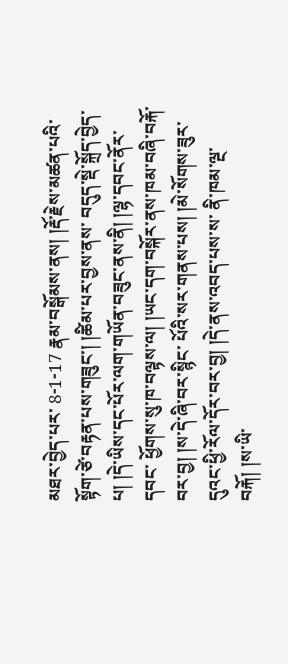མཐར་བྱེད་པར་ 8-1-17 རྣམ་བསྒོམས་ནས། །རྡོ་རྗེས་མཚན་པའི་སྟོག་ཙེ་བརྟན་པས་གཟུང་། །ཚིམ་པར་བྱས་ནས་ བདུད་སྡེ་སྐྲོད་བྱེད་པ། །དེ་ཡིས་དང་པོར་ལག་གཡོན་བཟུང་ནས་ནི། །ལྷ་དབང་ནོར་དབང་ ཕྱོགས་སུ་ཁ་བལྟས་ལ། །ཡང་དག་བསྐོར་ནས་ཁམ་བཞི་བརྐོ་བར་བྱ། །ས་དེ་ཞི་བར་སྙིང་ པོའི་སར་གནས་པས། །མེ་སོགས་ཟུར་དུའང་ཕྱི་རོལ་དོར་བར་བྱ། །དེ་ནས་འབད་པས་ས་ ནི་ཁམ་ལྔ་བརྐོ། །ས་ཡི་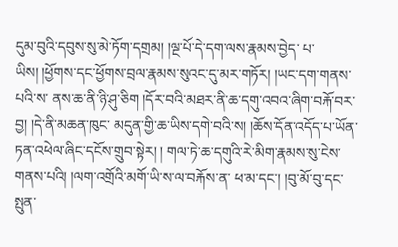དུམ་བུའི་དབུས་སུ་མེ་ཏོག་དགྲམ། །ལྔ་པོ་དེ་དག་ལས་རྣམས་བྱེད་ པ་ཡིས། །ཕྱོགས་དང་ཕྱོགས་བྲལ་རྣམས་སུའང་དུ་མར་གཏོར། །ཡང་དག་གནས་པའི་ས་ ནས་ཆ་ནི་ཉི་ཤུ་ཅིག །དོར་བའི་མཐར་ནི་ཆ་དགུ་འབའ་ཞིག་བརྐོ་བར་བྱ། །དེ་ནི་མཆན་ཁུང་ མདུན་གྱི་ཆ་ཡིས་དགེ་བའི་ས། །ཆོས་དོན་འདོད་པ་ཡོན་ཏན་འཕེལ་ཞིང་དངོས་གྲུབ་སྟེར། ། གལ་ཏེ་ཆ་དགུའི་རེ་མིག་རྣམས་སུ་ངེས་གནས་པའི། །ལག་འགྲོའི་མགོ་ཡི་ས་ལ་བརྐོས་ན་ ཕ་མ་དང་། །བུ་མོ་བུ་དང་སྤུན་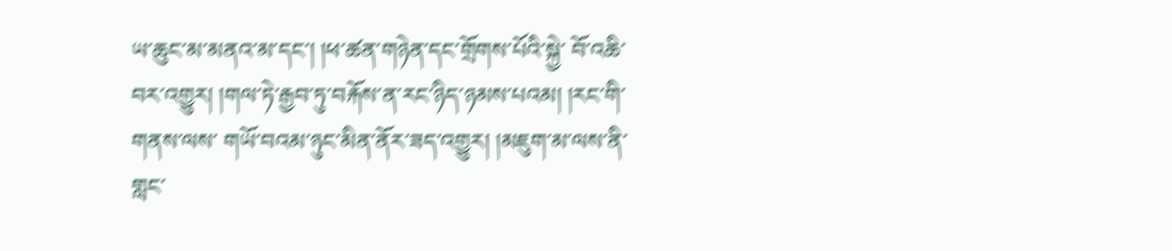ཡ་ཆུང་མ་མནའ་མ་དང་། །ཕ་ཚན་གཉེན་དང་གྲོགས་པོའི་སྐྱེ་ བོ་འཆི་བར་འགྱུར། །གལ་ཏེ་རྒྱབ་ཏུ་བརྐོས་ན་རང་ཉིད་ཉམས་པའམ། །རང་གི་གནས་ལས་ གཡོ་བའམ་ཉུང་མིན་ནོར་ཟད་འགྱུར། །མཇུག་མ་ལས་ནི་གླང་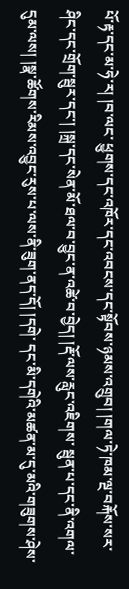པོ་རྟ་དང་མ་ཧེ་ར། །བ་ལང་ ཕྱུགས་དང་འཁོར་དང་འབངས་དང་སྟོབས་ཉམས་འགྲུབ། །གལ་ཏེ་ཁམ་ལྔ་བརྐོས་སར་ ཤིང་དང་གྲོག་སྦུར་དང་། །སྐྲ་དང་སེན་མོ་ཐལ་བ་བྱུང་ན་འཚེ་བ་བྱེད། །རྡོ་ལས་རླུང་འཇིགས་ སྦུན་པ་དང་ནི་འགལ་དུམ་ལས། །སྣ་ཚོགས་རིམས་འབྱུང་རུས་པ་ལས་ནི་ཟུག་ནད་དོ། །དགེ་ དང་མི་དགེའི་མཚན་མ་དུ་མའི་གཟུགས་ཤེས་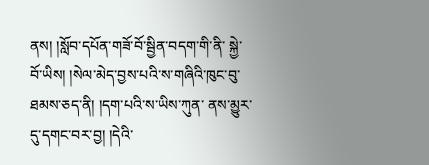ནས། །སློབ་དཔོན་གཟོ་བོ་སྦྱིན་བདག་གི་ནི་ སྐྱེ་བོ་ཡིས། །སེལ་མེད་བྱས་པའི་ས་གཞིའི་ཁུང་བུ་ཐམས་ཅད་ནི། །དག་པའི་ས་ཡིས་ཀུན་ ནས་མྱུར་དུ་དགང་བར་བྱ། །དེའི་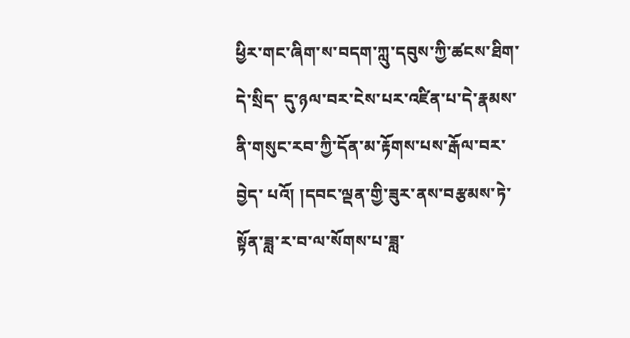ཕྱིར་གང་ཞིག་ས་བདག་ཀླུ་དབུས་ཀྱི་ཚངས་ཐིག་དེ་སྲིད་ དུ་ཉལ་བར་ངེས་པར་འཛིན་པ་དེ་རྣམས་ནི་གསུང་རབ་ཀྱི་དོན་མ་རྟོགས་པས་རྒོལ་བར་བྱེད་ པའོ། །དབང་ལྡན་གྱི་ཟུར་ནས་བརྩམས་ཏེ་སྟོན་ཟླ་ར་བ་ལ་སོགས་པ་ཟླ་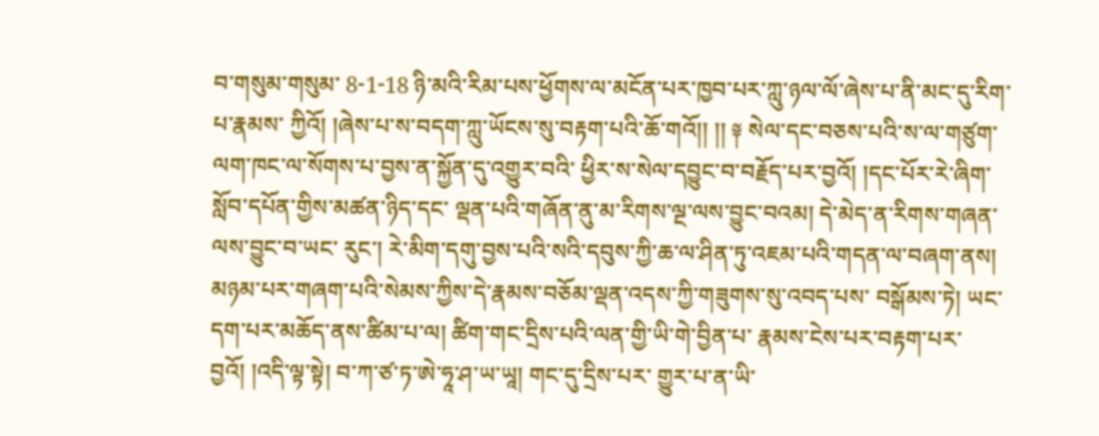བ་གསུམ་གསུམ་ 8-1-18 ཉི་མའི་རིམ་པས་ཕྱོགས་ལ་མངོན་པར་ཁྱབ་པར་ཀླུ་ཉལ་ལོ་ཞེས་པ་ནི་མང་དུ་རིག་པ་རྣམས་ ཀྱིའོ། །ཞེས་པ་ས་བདག་ཀླུ་ཡོངས་སུ་བརྟག་པའི་ཆོ་གའོ།། །། ༈ སེལ་དང་བཅས་པའི་ས་ལ་གཙུག་ལག་ཁང་ལ་སོགས་པ་བྱས་ན་སྐྱོན་དུ་འགྱུར་བའི་ ཕྱིར་ས་སེལ་དབྱུང་བ་བརྗོད་པར་བྱའོ། །དང་པོར་རེ་ཞིག་སློབ་དཔོན་གྱིས་མཚན་ཉིད་དང་ ལྡན་པའི་གཞོན་ནུ་མ་རིགས་ལྔ་ལས་བྱུང་བའམ། དེ་མེད་ན་རིགས་གཞན་ལས་བྱུང་བ་ཡང་ རུང་། རེ་མིག་དགུ་བྱས་པའི་སའི་དབུས་ཀྱི་ཆ་ལ་ཤིན་ཏུ་འཇམ་པའི་གདན་ལ་བཞག་ནས། མཉམ་པར་གཞག་པའི་སེམས་ཀྱིས་དེ་རྣམས་བཅོམ་ལྡན་འདས་ཀྱི་གཟུགས་སུ་འབད་པས་ བསྒོམས་ཏེ། ཡང་དག་པར་མཆོད་ནས་ཚིམ་པ་ལ། ཚིག་གང་དྲིས་པའི་ལན་གྱི་ཡི་གེ་བྱིན་པ་ རྣམས་ངེས་པར་བརྟག་པར་བྱའོ། །འདི་ལྟ་སྟེ། བ་ཀ་ཙ་ཏ་ཨེ་ཧཱ་ཤ་ཡ་ཡཱ། གང་དུ་དྲིས་པར་ གྱུར་པ་ན་ཡི་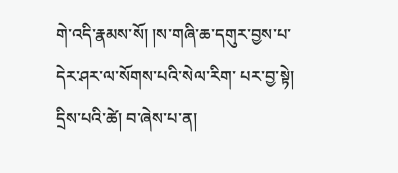གེ་འདི་རྣམས་སོ། །ས་གཞི་ཆ་དགུར་བྱས་པ་དེར་ཤར་ལ་སོགས་པའི་སེལ་རིག་ པར་བྱ་སྟེ། དྲིས་པའི་ཚེ། བ་ཞེས་པ་ན།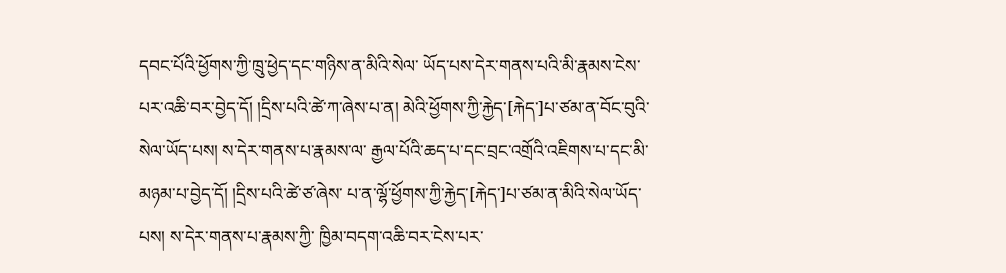དབང་པོའི་ཕྱོགས་ཀྱི་ཁྲུ་ཕྱེད་དང་གཉིས་ན་མིའི་སེལ་ ཡོད་པས་དེར་གནས་པའི་མི་རྣམས་ངེས་པར་འཆི་བར་བྱེད་དོ། །དྲིས་པའི་ཚེ་ཀ་ཞེས་པ་ན། མེའི་ཕྱོགས་ཀྱི་རྐྱེད་[རྐེད་]པ་ཙམ་ན་བོང་བུའི་སེལ་ཡོད་པས། ས་དེར་གནས་པ་རྣམས་ལ་ རྒྱལ་པོའི་ཆད་པ་དང་བྲང་འགྲོའི་འཇིགས་པ་དང་མི་མཉམ་པ་བྱེད་དོ། །དྲིས་པའི་ཚེ་ཙ་ཞེས་ པ་ན་ལྷོ་ཕྱོགས་ཀྱི་རྐྱེད་[རྐེད་]པ་ཙམ་ན་མིའི་སེལ་ཡོད་པས། ས་དེར་གནས་པ་རྣམས་ཀྱི་ ཁྱིམ་བདག་འཆི་བར་ངེས་པར་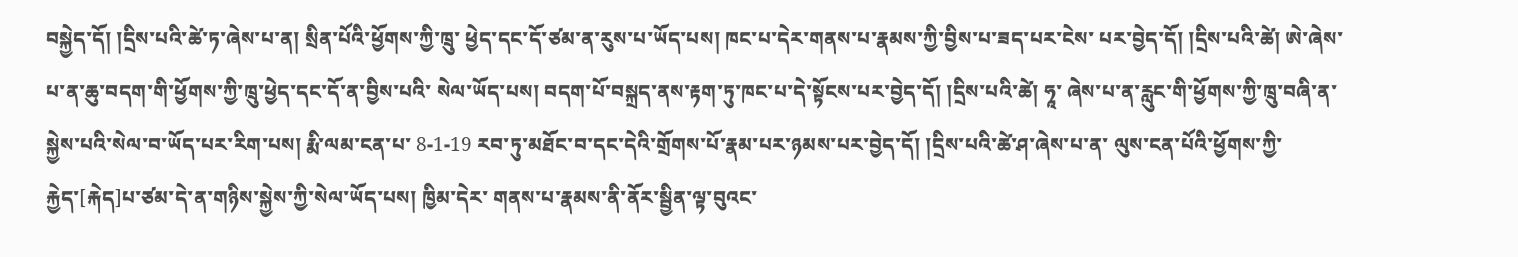བསྐྱེད་དོ། །དྲིས་པའི་ཚེ་ཏ་ཞེས་པ་ན། སྲིན་པོའི་ཕྱོགས་ཀྱི་ཁྲུ་ ཕྱེད་དང་དོ་ཙམ་ན་རུས་པ་ཡོད་པས། ཁང་པ་དེར་གནས་པ་རྣམས་ཀྱི་བྱིས་པ་ཟད་པར་ངེས་ པར་བྱེད་དོ། །དྲིས་པའི་ཚེ། ཨེ་ཞེས་པ་ན་ཆུ་བདག་གི་ཕྱོགས་ཀྱི་ཁྲུ་ཕྱེད་དང་དོ་ན་བྱིས་པའི་ སེལ་ཡོད་པས། བདག་པོ་བསྐྲད་ནས་རྟག་ཏུ་ཁང་པ་དེ་སྟོངས་པར་བྱེད་དོ། །དྲིས་པའི་ཚེ། ཧཱ་ ཞེས་པ་ན་རླུང་གི་ཕྱོགས་ཀྱི་ཁྲུ་བཞི་ན་སྐྱེས་པའི་སེལ་བ་ཡོད་པར་རིག་པས། རྨི་ལམ་ངན་པ་ 8-1-19 རབ་ཏུ་མཐོང་བ་དང་དེའི་གྲོགས་པོ་རྣམ་པར་ཉམས་པར་བྱེད་དོ། །དྲིས་པའི་ཚེ་ཤ་ཞེས་པ་ན་ ལུས་ངན་པོའི་ཕྱོགས་ཀྱི་རྐྱེད་[རྐེད]པ་ཙམ་དེ་ན་གཉིས་སྐྱེས་ཀྱི་སེལ་ཡོད་པས། ཁྱིམ་དེར་ གནས་པ་རྣམས་ནི་ནོར་སྦྱིན་ལྟ་བུའང་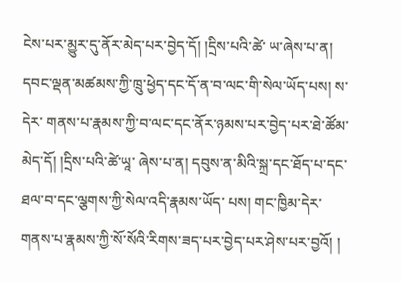ངེས་པར་མྱུར་དུ་ནོར་མེད་པར་བྱེད་དོ། །དྲིས་པའི་ཚེ་ ཡ་ཞེས་པ་ན། དབང་ལྡན་མཚམས་ཀྱི་ཁྲུ་ཕྱེད་དང་དོ་ན་བ་ལང་གི་སེལ་ཡོད་པས། ས་དེར་ གནས་པ་རྣམས་ཀྱི་བ་ལང་དང་ནོར་ཉམས་པར་བྱེད་པར་ཐེ་ཚོམ་མེད་དོ། །དྲིས་པའི་ཚེ་ཡཱ་ ཞེས་པ་ན། དབུས་ན་མིའི་སྐྲ་དང་ཐོད་པ་དང་ཐལ་བ་དང་ལྕགས་ཀྱི་སེལ་འདི་རྣམས་ཡོད་ པས། གང་ཁྱིམ་དེར་གནས་པ་རྣམས་ཀྱི་སོ་སོའི་རིགས་ཟད་པར་བྱེད་པར་ཤེས་པར་བྱའོ། །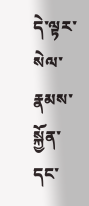དེ་ལྟར་སེལ་རྣམས་སྐྱོན་དང་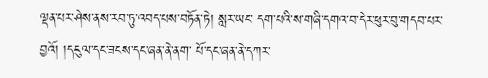ལྡན་པར་ཤེས་ནས་རབ་ཏུ་འབད་པས་བཏོན་ཏེ། སླར་ཡང་ དག་པའི་ས་གཞི་དགའ་བ་དེར་ཕུར་བུ་གདབ་པར་བྱའོ། །དངུལ་དང་ཟངས་དང་ཞན་ནེ་ནག་ པོ་དང་ཞན་ནེ་དཀར་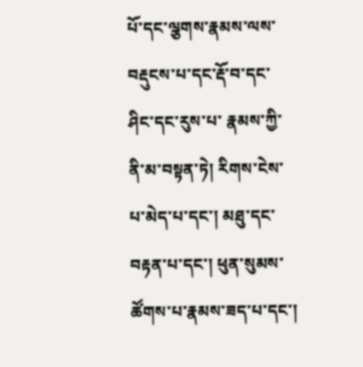པོ་དང་ལྕགས་རྣམས་ལས་བརྡུངས་པ་དང་རྡོ་བ་དང་ཤིང་དང་རུས་པ་ རྣམས་ཀྱི་ནི་མ་བསྟན་ཏེ། རིགས་ངེས་པ་མེད་པ་དང་། མཐུ་དང་བརྟན་པ་དང་། ཕུན་སུམས་ ཚོགས་པ་རྣམས་ཟད་པ་དང་།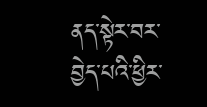ནད་སྟེར་བར་བྱེད་པའི་ཕྱིར་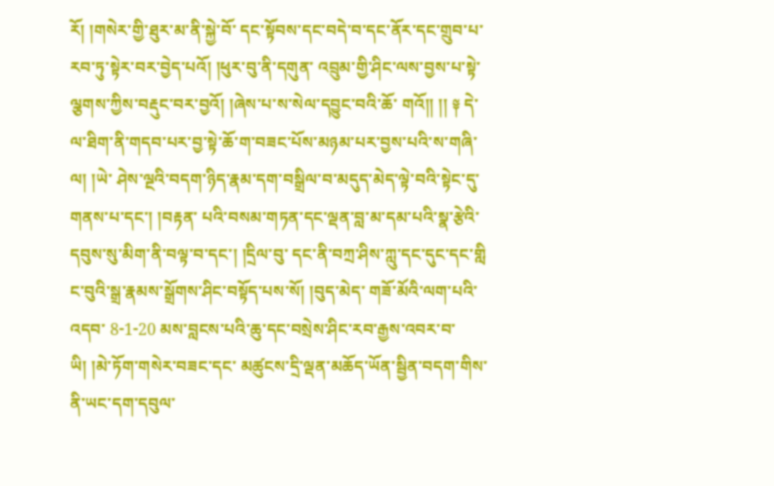རོ། །གསེར་གྱི་ཐུར་མ་ནི་སྐྱེ་བོ་ དང་སྟོབས་དང་བདེ་བ་དང་ནོར་དང་གྲུབ་པ་རབ་ཏུ་སྟེར་བར་བྱེད་པའོ། །ཕུར་བུ་ནི་དགུན་ འབྲུམ་གྱི་ཤིང་ལས་བྱས་པ་སྟེ་ལྕགས་ཀྱིས་བརྡུང་བར་བྱའོ། །ཞེས་པ་ས་སེལ་དབྱུང་བའི་ཆོ་ གའོ།། །། ༈ དེ་ལ་ཐིག་ནི་གདབ་པར་བྱ་སྟེ་ཆོ་ག་བཟང་པོས་མཉམ་པར་བྱས་པའི་ས་གཞི་ལ། །ཡེ་ ཤེས་ལྔའི་བདག་ཉིད་རྣམ་དག་བསྒྲིལ་བ་མདུད་མེད་ལྟེ་བའི་སྟེང་དུ་གནས་པ་དང་། །བརྟན་ པའི་བསམ་གཏན་དང་ལྡན་བླ་མ་དམ་པའི་སྣ་རྩེའི་དབུས་སུ་མིག་ནི་བལྟ་བ་དང་། །དྲིལ་བུ་ དང་ནི་བཀྲ་ཤིས་ཀླུ་དང་དུང་དང་གླི ང་བུའི་སྒྲ་རྣམས་སྒྲོགས་ཤིང་བསྟོད་པས་སོ། །བུད་མེད་ གཟོ་མོའི་ལག་པའི་འདབ་ 8-1-20 མས་བླངས་པའི་ཆུ་དང་བསྲེས་ཤིང་རབ་རྒྱས་འབར་བ་ཡི། །མེ་ཏོག་གསེར་བཟང་དང་ མཚུངས་དྲི་ལྡན་མཆོད་ཡོན་སྦྱིན་བདག་གིས་ནི་ཡང་དག་དབུལ་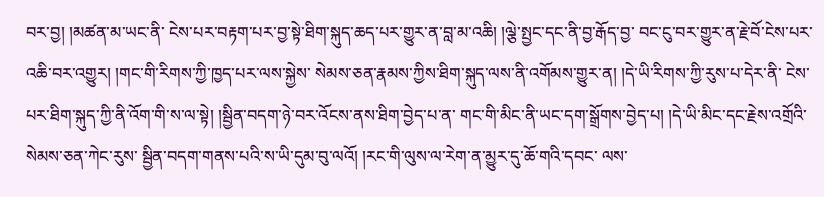བར་བྱ། །མཚན་མ་ཡང་ནི་ ངེས་པར་བརྟག་པར་བྱ་སྟེ་ཐིག་སྐུད་ཆད་པར་གྱུར་ན་བླ་མ་འཆི། །ལྕེ་སྤྱང་དང་ནི་བྱ་རྒོད་བྱ་ བང་ངུ་བར་གྱུར་ན་རྗེ་བོ་ངེས་པར་འཆི་བར་འགྱུར། །གང་གི་རིགས་ཀྱི་ཁྱད་པར་ལས་སྐྱེས་ སེམས་ཅན་རྣམས་ཀྱིས་ཐིག་སྐུད་ལས་ནི་འགོམས་གྱུར་ན། །དེ་ཡི་རིགས་ཀྱི་རུས་པ་དེར་ནི་ ངེས་པར་ཐིག་སྐུད་ཀྱི་ནི་འོག་གི་ས་ལ་སྟེ། །སྦྱིན་བདག་ཉེ་བར་འོངས་ནས་ཐིག་བྱེད་པ་ན་ གང་གི་མིང་ནི་ཡང་དག་སྒྲོགས་བྱེད་པ། །དེ་ཡི་མིང་དང་རྗེས་འགྲོའི་སེམས་ཅན་ཀེང་རུས་ སྦྱིན་བདག་གནས་པའི་ས་ཡི་དུམ་བུ་ལའོ། །རང་གི་ལུས་ལ་རེག་ན་མྱུར་དུ་ཆོ་གའི་དབང་ ལས་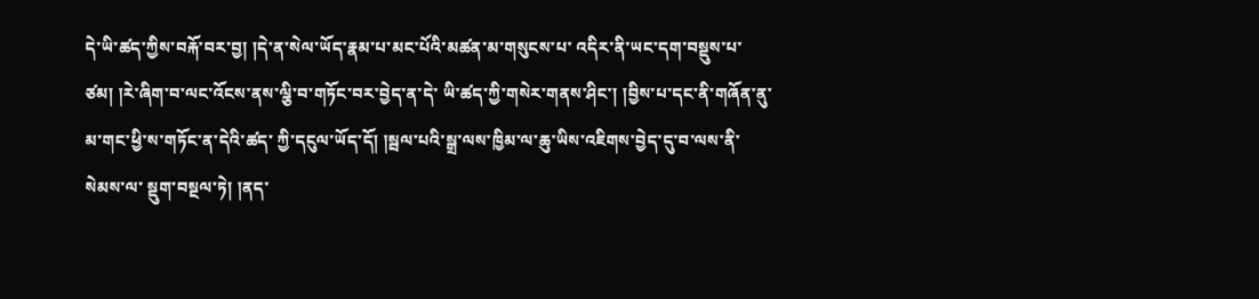དེ་ཡི་ཚད་ཀྱིས་བརྐོ་བར་བྱ། །དེ་ན་སེལ་ཡོད་རྣམ་པ་མང་པོའི་མཚན་མ་གསུངས་པ་ འདིར་ནི་ཡང་དག་བསྡུས་པ་ཙམ། །རེ་ཞིག་བ་ལང་འོངས་ནས་ལྕི་བ་གཏོང་བར་བྱེད་ན་དེ་ ཡི་ཚད་ཀྱི་གསེར་གནས་ཤིང་། །བྱིས་པ་དང་ནི་གཞོན་ནུ་མ་གང་ཕྱི་ས་གཏོང་ན་དེའི་ཚད་ ཀྱི་དངུལ་ཡོད་དོ། །སྦལ་པའི་སྒྲ་ལས་ཁྱིམ་ལ་ཆུ་ཡིས་འཇིགས་བྱེད་དུ་བ་ལས་ནི་སེམས་ལ་ སྡུག་བསྔལ་ཏེ། །ནད་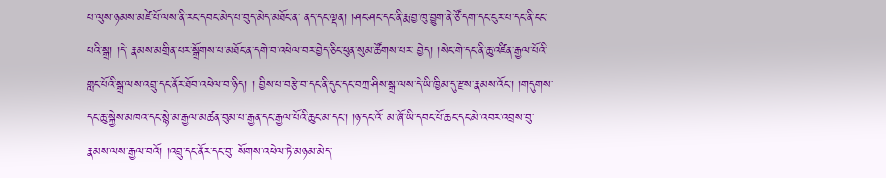པ་ལུས་ཉམས་མཛེ་པོ་ལས་ནི་རང་དབང་མེད་པ་བུད་མེད་མཐོང་ན་ ནད་དང་ལྡན། །ཤང་ཤང་དང་ནི་རྨ་བྱ་ཁུ་བྱུག་ནེ་ཙོ་དག་དང་ངུར་པ་དང་ནི་ངང་པའི་སྒྲ། །དེ་ རྣམས་མགྲིན་པར་སྒྲོགས་པ་མཐོང་ན་དགེ་བ་འཕེལ་བར་བྱེད་ཅིང་ཕུན་སུམ་ཚོགས་པར་ བྱེད། །སེང་གེ་དང་ནི་ཆུ་འཛིན་རྒྱལ་པོའི་གླང་པོའི་སྒྲ་ལས་འབྲུ་དང་ནོར་ཐོབ་འཕེལ་བ་ཉིད། ། བྱིས་པ་བརྩེ་བ་དང་ནི་དུང་དང་བཀྲ་ཤིས་སྒྲ་ལས་དེ་ཡི་ཁྱིམ་དུ་རྫས་རྣམས་འོང་། །གདུགས་ དང་ཆུ་སྐྱེས་མཁའ་དང་སྙེ་མ་རྒྱལ་མཚན་བུམ་པ་རྒྱན་དང་རྒྱལ་པོའི་ཆུང་མ་དང་། །ཉ་དང་འོ་ མ་ཞོ་ཡི་དབང་པོ་ཆང་དང་མེ་འབར་འབྲས་བུ་རྣམས་ལས་རྒྱལ་བའོ། །འབྲུ་དང་ནོར་དང་བུ་ སོགས་འཕེལ་ཏེ་མཉམ་མེད་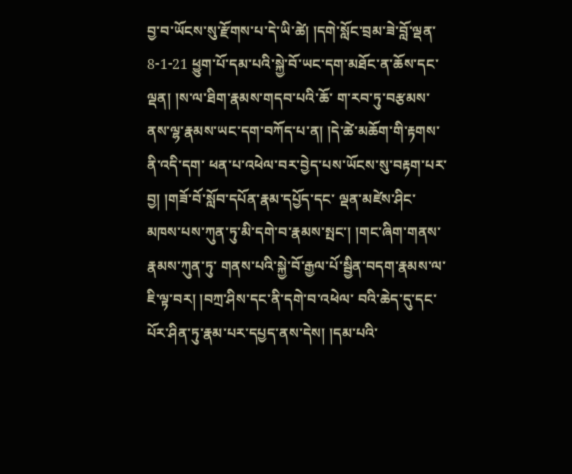བྱ་བ་ཡོངས་སུ་རྫོགས་པ་དེ་ཡི་ཚེ། །དགེ་སློང་བྲམ་ཟེ་བློ་ལྡན་ 8-1-21 ཕྱུག་པོ་དམ་པའི་སྐྱེ་བོ་ཡང་དག་མཐོང་ན་ཆོས་དང་ལྡན། །ས་ལ་ཐིག་རྣམས་གདབ་པའི་ཆོ་ ག་རབ་ཏུ་བརྩམས་ནས་ལྷ་རྣམས་ཡང་དག་བཀོད་པ་ན། །དེ་ཚེ་མཆོག་གི་རྟགས་ནི་འདི་དག་ ཕན་པ་འཕེལ་བར་བྱེད་པས་ཡོངས་སུ་བརྟག་པར་བྱ། །གཟོ་བོ་སློབ་དཔོན་རྣམ་དཔྱོད་དང་ ལྡན་མཛེས་ཤིང་མཁས་པས་ཀུན་ཏུ་མི་དགེ་བ་རྣམས་སྤང་། །གང་ཞིག་གནས་རྣམས་ཀུན་ཏུ་ གནས་པའི་སྐྱེ་བོ་རྒྱལ་པོ་སྦྱིན་བདག་རྣམས་ལ་ཇི་ལྟ་བར། །བཀྲ་ཤིས་དང་ནི་དགེ་བ་འཕེལ་ བའི་ཆེད་དུ་དང་པོར་ཤིན་ཏུ་རྣམ་པར་དཔྱད་ནས་དེས། །དམ་པའི་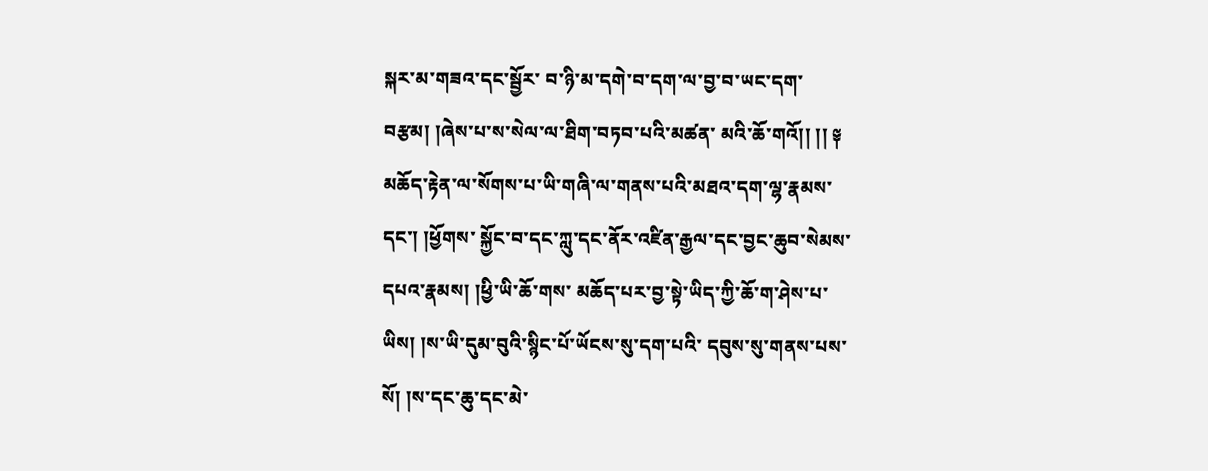སྐར་མ་གཟའ་དང་སྦྱོར་ བ་ཉི་མ་དགེ་བ་དག་ལ་བྱ་བ་ཡང་དག་བརྩམ། །ཞེས་པ་ས་སེལ་ལ་ཐིག་བཏབ་པའི་མཚན་ མའི་ཆོ་གའོ།། །། ༈ མཆོད་རྟེན་ལ་སོགས་པ་ཡི་གཞི་ལ་གནས་པའི་མཐའ་དག་ལྷ་རྣམས་དང་། །ཕྱོགས་ སྐྱོང་བ་དང་ཀླུ་དང་ནོར་འཛིན་རྒྱལ་དང་བྱང་ཆུབ་སེམས་དཔའ་རྣམས། །ཕྱི་ཡི་ཆོ་གས་ མཆོད་པར་བྱ་སྟེ་ཡིད་ཀྱི་ཆོ་ག་ཤེས་པ་ཡིས། །ས་ཡི་དུམ་བུའི་སྙིང་པོ་ཡོངས་སུ་དག་པའི་ དབུས་སུ་གནས་པས་སོ། །ས་དང་ཆུ་དང་མེ་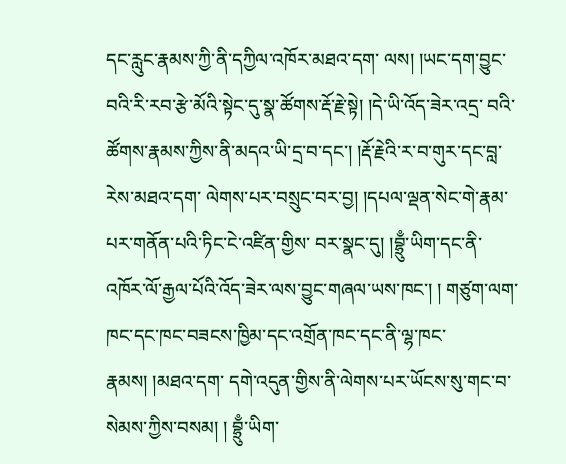དང་རླུང་རྣམས་ཀྱི་ནི་དཀྱིལ་འཁོར་མཐའ་དག་ ལས། །ཡང་དག་བྱུང་བའི་རི་རབ་རྩེ་མོའི་སྟེང་དུ་སྣ་ཚོགས་རྡོ་རྗེ་སྟེ། །དེ་ཡི་འོད་ཟེར་འདྲ་ བའི་ཚོགས་རྣམས་ཀྱིས་ནི་མདའ་ཡི་དྲ་བ་དང་། །རྡོ་རྗེའི་ར་བ་གུར་དང་བླ་རེས་མཐའ་དག་ ལེགས་པར་བསྲུང་བར་བྱ། །དཔལ་ལྡན་སེང་གེ་རྣམ་པར་གནོན་པའི་ཏིང་ངེ་འཛིན་གྱིས་ བར་སྣང་དུ། །བྷྲུྃ་ཡིག་དང་ནི་འཁོར་ལོ་རྒྱལ་པོའི་འོད་ཟེར་ལས་བྱུང་གཞལ་ཡས་ཁང་། ། གཙུག་ལག་ཁང་དང་ཁང་བཟངས་ཁྱིམ་དང་འགྲོན་ཁང་དང་ནི་ལྷ་ཁང་རྣམས། །མཐའ་དག་ དགེ་འདུན་གྱིས་ནི་ལེགས་པར་ཡོངས་སུ་གང་བ་སེམས་ཀྱིས་བསམ། ། བྷྲུྃ་ཡིག་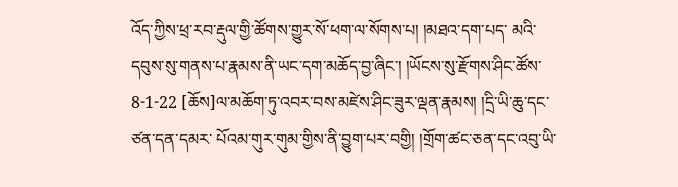འོད་ཀྱིས་ཕྲ་རབ་རྡུལ་གྱི་ཚོགས་གྱུར་སོ་ཕག་ལ་སོགས་པ། །མཐའ་དག་པད་ མའི་དབུས་སུ་གནས་པ་རྣམས་ནི་ཡང་དག་མཆོད་བྱ་ཞིང་། །ཡོངས་སུ་རྫོགས་ཤིང་ཚོས་ 8-1-22 [ཆོས]ལ་མཆོག་ཏུ་འབར་བས་མཛེས་ཤིང་ཟུར་ལྡན་རྣམས། །དྲི་ཡི་ཆུ་དང་ཙན་དན་དམར་ པོའམ་གུར་གུམ་གྱིས་ནི་བྱུག་པར་བགྱི། །གྲོག་ཚང་ཅན་དང་འབུ་ཡི་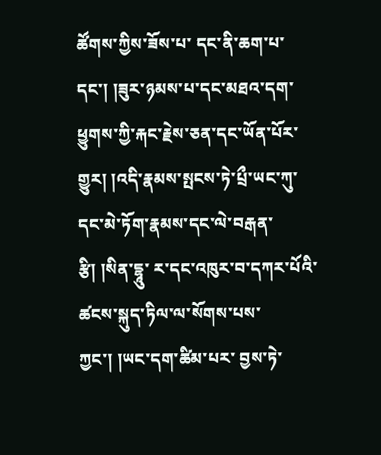ཚོགས་ཀྱིས་ཟོས་པ་ དང་ནི་ཆག་པ་དང་། །ཟུར་ཉམས་པ་དང་མཐའ་དག་ཕྱུགས་ཀྱི་རྐང་རྗེས་ཅན་དང་ཡོན་པོར་ གྱུར། །འདི་རྣམས་སྤངས་ཏེ་པྲྀ་ཡང་ཀུ་དང་མེ་ཏོག་རྣམས་དང་ལེ་བརྒན་རྩི། །སིན་དྷཱུ་ ར་དང་འཁུར་བ་དཀར་པོའི་ཚངས་སྐུད་ཏིལ་ལ་སོགས་པས་ཀྱང་། །ཡང་དག་ཚིམ་པར་ བྱས་ཏེ་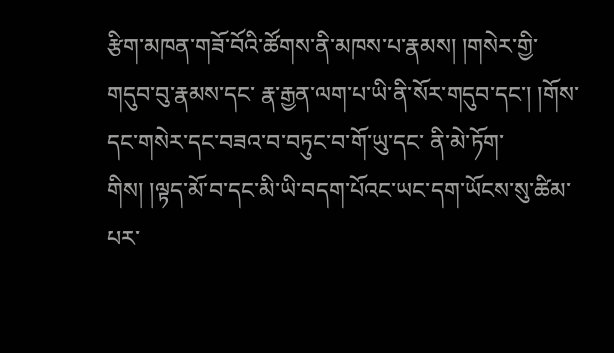རྩིག་མཁན་གཟོ་བོའི་ཚོགས་ནི་མཁས་པ་རྣམས། །གསེར་གྱི་གདུབ་བུ་རྣམས་དང་ རྣ་རྒྱན་ལག་པ་ཡི་ནི་སོར་གདུབ་དང་། །གོས་དང་གསེར་དང་བཟའ་བ་བཏུང་བ་གོ་ཡུ་དང་ ནི་མེ་ཏོག་གིས། །ལྟད་མོ་བ་དང་མི་ཡི་བདག་པོའང་ཡང་དག་ཡོངས་སུ་ཚིམ་པར་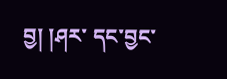བྱ། །ཤར་ དང་བྱང་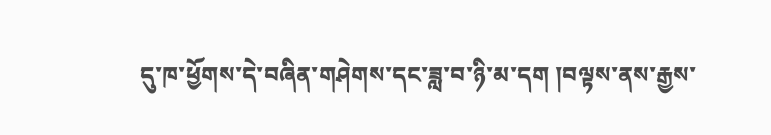དུ་ཁ་ཕྱོགས་དེ་བཞིན་གཤེགས་དང་ཟླ་བ་ཉི་མ་དག །བལྟས་ནས་རྒྱས་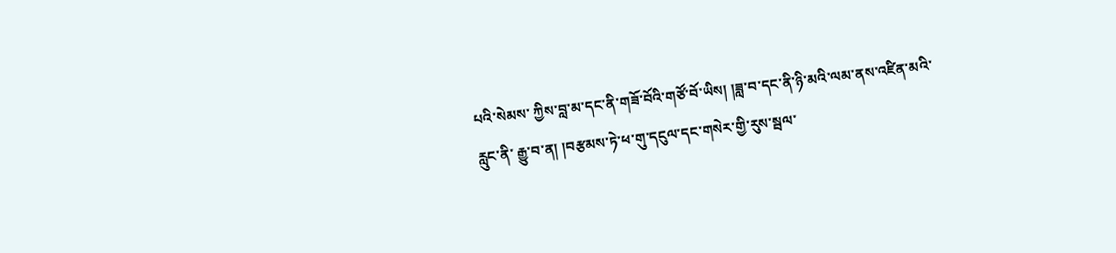པའི་སེམས་ ཀྱིས་བླ་མ་དང་ནི་གཟོ་བོའི་གཙོ་བོ་ཡིས། །ཟླ་བ་དང་ནི་ཉི་མའི་ལམ་ནས་འཛིན་མའི་རླུང་ནི་ རྒྱུ་བ་ན། །བརྩམས་ཏེ་ཕ་གུ་དངུལ་དང་གསེར་གྱི་རུས་སྦལ་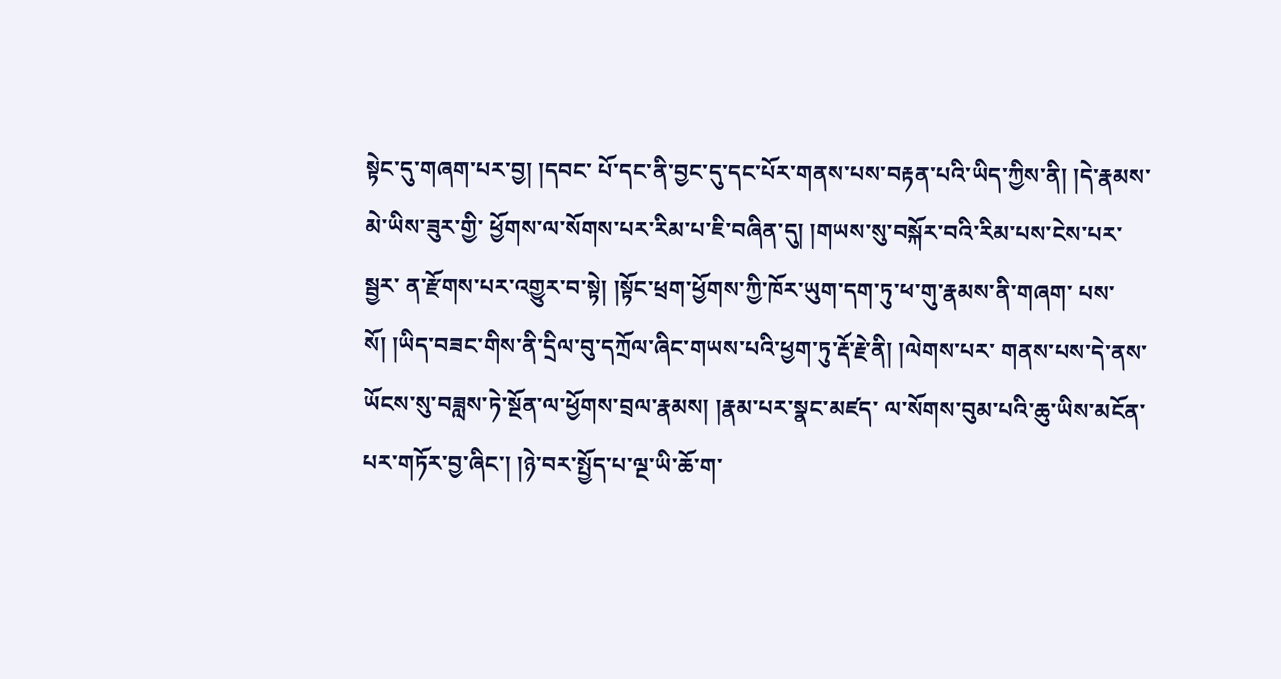སྟེང་དུ་གཞག་པར་བྱ། །དབང་ པོ་དང་ནི་བྱང་དུ་དང་པོར་གནས་པས་བརྟན་པའི་ཡིད་ཀྱིས་ནི། །དེ་རྣམས་མེ་ཡིས་ཟུར་གྱི་ ཕྱོགས་ལ་སོགས་པར་རིམ་པ་ཇི་བཞིན་དུ། །གཡས་སུ་བསྐོར་བའི་རིམ་པས་ངེས་པར་སྦྱར་ ན་རྫོགས་པར་འགྱུར་བ་སྟེ། །སྟོང་ཕྲག་ཕྱོགས་ཀྱི་ཁོར་ཡུག་དག་ཏུ་ཕ་གུ་རྣམས་ནི་གཞག་ པས་སོ། །ཡིད་བཟང་གིས་ནི་དྲིལ་བུ་དཀྲོལ་ཞིང་གཡས་པའི་ཕྱག་ཏུ་རྡོ་རྗེ་ནི། །ལེགས་པར་ གནས་པས་དེ་ནས་ཡོངས་སུ་བཟླས་ཏེ་སྔོན་ལ་ཕྱོགས་བྲལ་རྣམས། །རྣམ་པར་སྣང་མཛད་ ལ་སོགས་བུམ་པའི་ཆུ་ཡིས་མངོན་པར་གཏོར་བྱ་ཞིང་། །ཉེ་བར་སྤྱོད་པ་ལྔ་ཡི་ཆོ་ག་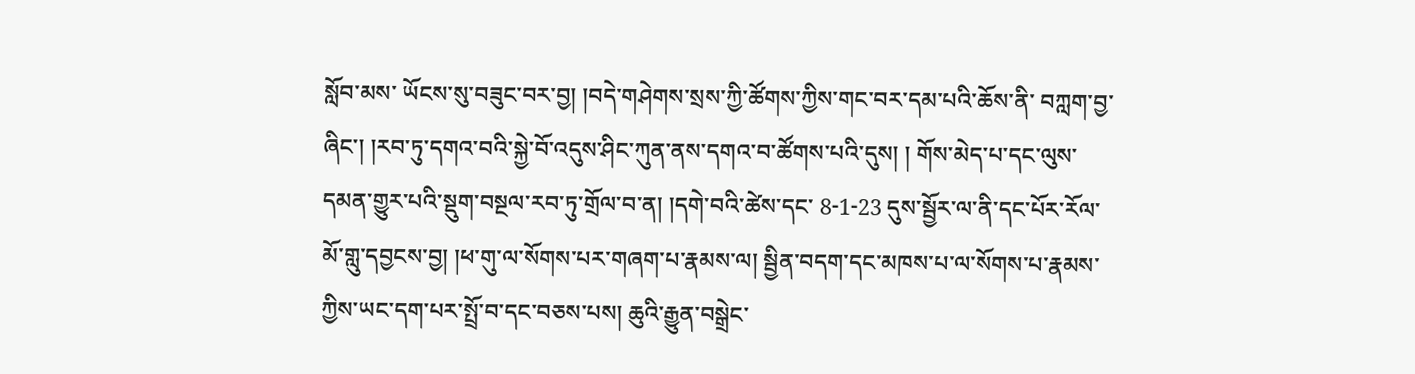སློབ་མས་ ཡོངས་སུ་བཟུང་བར་བྱ། །བདེ་གཤེགས་སྲས་ཀྱི་ཚོགས་ཀྱིས་གང་བར་དམ་པའི་ཆོས་ནི་ བཀླག་བྱ་ཞིང་། །རབ་ཏུ་དགའ་བའི་སྐྱེ་བོ་འདུས་ཤིང་ཀུན་ནས་དགའ་བ་ཚོགས་པའི་དུས། ། གོས་མེད་པ་དང་ལུས་དམན་གྱུར་པའི་སྡུག་བསྔལ་རབ་ཏུ་གྲོལ་བ་ན། །དགེ་བའི་ཚེས་དང་ 8-1-23 དུས་སྦྱོར་ལ་ནི་དང་པོར་རོལ་མོ་གླུ་དབྱངས་བྱ། །ཕ་གུ་ལ་སོགས་པར་གཞག་པ་རྣམས་ལ། སྦྱིན་བདག་དང་མཁས་པ་ལ་སོགས་པ་རྣམས་ཀྱིས་ཡང་དག་པར་སྤྲོ་བ་དང་བཅས་པས། ཆུའི་རྒྱུན་བསྒྲེང་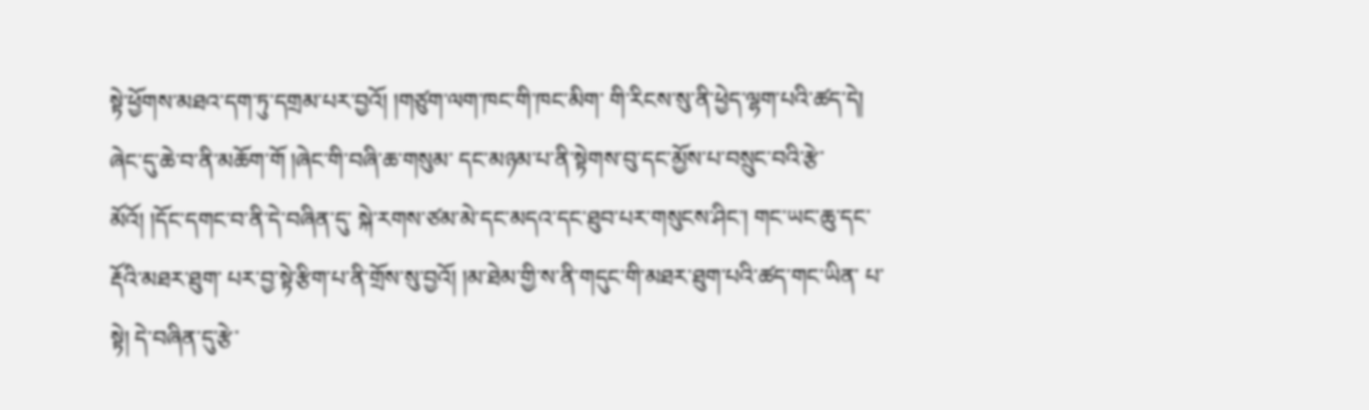སྟེ་ཕྱོགས་མཐའ་དག་ཏུ་དགྲམ་པར་བྱའོ། །གཙུག་ལག་ཁང་གི་ཁང་མིག་ གི་རིངས་སུ་ནི་ཕྱེད་ལྷག་པའི་ཚད་དེ། ཞེང་དུ་ཆེ་བ་ནི་མཆོག་གོ །ཞེང་གི་བཞི་ཆ་གསུམ་ དང་མཉམ་པ་ནི་སྟེགས་བུ་དང་མྱོས་པ་བསྲུང་བའི་རྩེ་མོའོ། །དོང་དགང་བ་ནི་དེ་བཞིན་དུ་ སྐེ་རགས་ཙམ་མེ་དང་མདའ་དང་ཐུབ་པར་གསུངས་ཤིང་། གང་ཡང་ཆུ་དང་རྡོའི་མཐར་ཐུག་ པར་བྱ་སྟེ་རྩིག་པ་ནི་གྲོས་སུ་བྱའོ། །མ་ཐེམ་གྱི་ས་ནི་གདུང་གི་མཐར་ཐུག་པའི་ཚད་གང་ཡིན་ པ་སྟེ། དེ་བཞིན་དུ་རྩེ་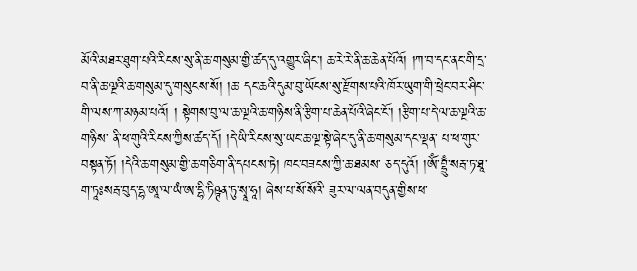མོའི་མཐར་ཐུག་པའི་རིངས་སུ་ནི་ཆ་གསུམ་གྱི་ཚད་དུ་འགྱུར་ཞིང་། ཆ་རེ་རེ་ནི་ཆ་ཆེན་པོའོ། །ཀ་བ་དང་ནང་གི་དྲ་བ་ནི་ཆ་ལྔའི་ཆ་གསུམ་དུ་གསུངས་སོ། །ཆ་ དང་ཆའི་དུམ་བུ་ཡོངས་སུ་རྫོགས་པའི་ཁོར་ཡུག་གི་ཕྲེང་བར་ཤིང་གི་ལས་ཀ་མཉམ་པའོ། ། སྟེགས་བུ་ལ་ཆ་ལྔའི་ཆ་གཉིས་ནི་རྩིག་པ་ཆེན་པོའི་ཞེང་ངོ་། །རྩིག་པ་དེ་ལ་ཆ་ལྔའི་ཆ་གཉིས་ ནི་ཕ་གུའི་རིངས་ཀྱིས་ཚད་དོ། །དེ་ཡི་རིངས་སུ་ཡང་ཆ་ལྔ་སྟེ་ཞེང་དུ་ནི་ཆ་གསུམ་དང་ལྡན་ པ་ཕ་གུར་བསྟན་ཏོ། །དེའི་ཆ་གསུམ་གྱི་ཆ་གཅིག་ནི་དཔངས་ཏེ། ཁང་བཟངས་ཀྱི་ཆ་ཐམས་ ཅད་དུའོ། །ༀ་བྷྲུྃ་སརྦ་ཏ་ཐཱ་ག་ཏཱཿསརྦ་བུད་དྷ་ཨཱ་ལ་ཡཾ་ཨ་དྷི་ཏིཥྚན་ཏུ་སྭཱ་ཧཱ། ཞེས་པ་སོ་སོའི་ ཟུར་ལ་ལན་བདུན་གྱིས་ཕ་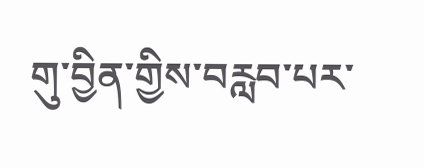གུ་བྱིན་གྱིས་བརླབ་པར་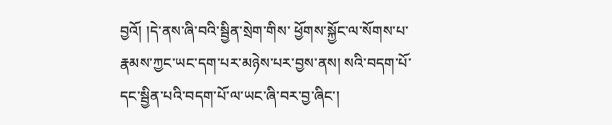བྱའོ། །དེ་ནས་ཞི་བའི་སྦྱིན་སྲེག་གིས་ ཕྱོགས་སྐྱོང་ལ་སོགས་པ་རྣམས་ཀྱང་ཡང་དག་པར་མཉེས་པར་བྱས་ནས། སའི་བདག་པོ་ དང་སྦྱིན་པའི་བདག་པོ་ལ་ཡང་ཞི་བར་བྱ་ཞིང་།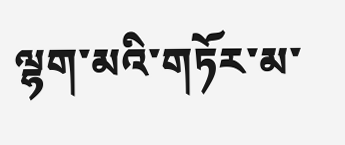ལྷག་མའི་གཏོར་མ་